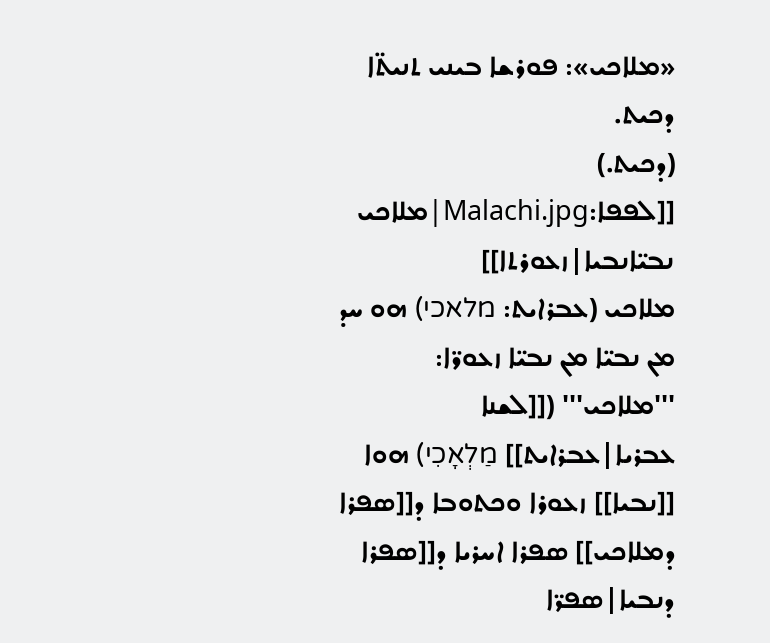«ܡܠܐܟܝ»: ܦܘܪܫܐ ܒܝܢܝ ܬܢܝܬ̈ܐ
ܕܟܝܬ.
(ܕܟܝܬ.)
[[ܠܦܦܐ:Malachi.jpg|ܡܠܐܟܝ ܢܒܝ̈ܐܢܒܝܐ|ܙܥܘܪܬܐ]]
ܡܠܐܟܝ (ܥܒܪܐܝܬ: מלאכי) ܗܘ ܚܕ ܡܢ ܢܒܝ̈ܐ ܡܢ ܢܒܝ̈ܐ ܙܥܘܪ̈ܐ:
'''ܡܠܐܟܝ''' ([[ܠܫܢܐ ܥܒܪܝܐ|ܥܒܪܐܝܬ]] מַלְאָכִי) ܗܘܐ [[ܢܒܝܐ]] ܙܥܘܪܐ ܘܟܬܘܒܐ ܕ[[ܣܦܪܐ ܕܡܠܐܟܝ]] ܣܦܪܐ ܐܚܪܝܐ ܕ[[ܣܦܪܐ ܕܢܒܝܐ|ܣܦܪ̈ܐ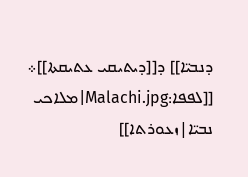ܕܢܒܝ̈ܐ]] ܕ[[ܕܝܬܝܩܝ ܥܬܝܩܬܐ]]܀
[[ܠܦܦܐ:Malachi.jpg|ܡܠܐܟܝ ܢܒܝ̈ܐ|ܙܥܘܪܬܐ]]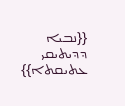{{ܢܒܝܐ ܕܕܝܬܝܩܝ ܥܬܝܩܬܐ}}